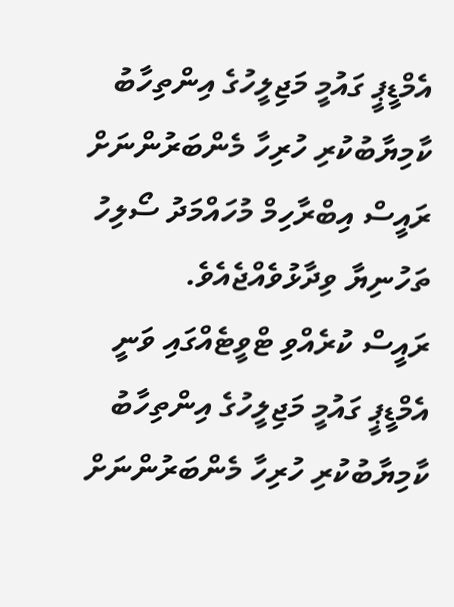އެމްޑީޕީ ގައުމީ މަޖިލީހުގެ އިންތިހާބު ކާމިޔާބުކުރި ހުރިހާ މެންބަރުންނަށް ރައީސް އިބްރާހިމް މުހައްމަދު ސޯލިހު ތަހުނިޔާ ވިދާޅުވެއްޖެއެވެ.
ރައީސް ކުރެއްވި ޓްވީޓެއްގައި ވަނީ އެމްޑީޕީ ގައުމީ މަޖިލީހުގެ އިންތިހާބު ކާމިޔާބުކުރި ހުރިހާ މެންބަރުންނަށް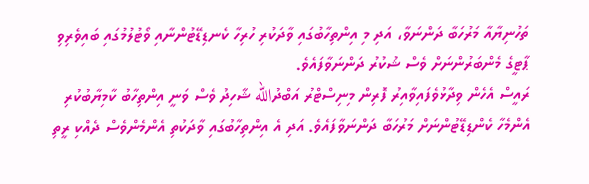ތަހުނިޔާއާ މަރުހަބާ ދަންނަވާ، އަދި މި އިންތިހާބުގައި ވާދަކުރި ހުރިހާ ކެނޑިޑޭޓުންނާއި ވޯޓުލުމުގައި ބައިވެރިވި ޕާޓީގެ މެންބަރުންނަށް ވެސް ޝުކުރު ދަންނަވާފައެވެ.
ރައީސް އެހެން ވިދާޅުވެފައިވާއިރު ފޮރިން މިނިސްޓްރު އަބްދުالله ޝާހިދު ވެސް ވަނީ އިންތިހާބު ކާމިޔާބުކުރި އެންމެހާ ކެންޑިޑޭޓުންނަށް މަރުހަބާ ދަންނަވާފައެވެ. އަދި އެ އިންތިހާބުގައި ވާދަކުތި އެންމެންވެސް ދެއްކި ރީތި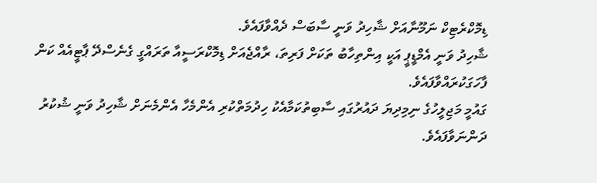ޑިމޮކްރެޓިކް ނަމޫނާއަށް ޝާހިދު ވަނީ ސާބަސް ދެއްވާފައެވެ.
ޝާހިދު ވަނީ އެމްޑީޕީ އަކީ އިންތިހާބު ތަކަށް ފަރިތަ، ރާއްޖެއަށް ޑިމޮކްރަސީއާ ތަރައްގީ ގެނެސްދޭ ޕާޓީއެއް ކަން ފާހަގަކުރައްވާފައެވެ.
ގައުމީ މަޖިލީހުގެ ނިމިދިޔަ ދައުރުގައި ސާބިތުކަމާއެކު ހިދުމަތްކުރި އެންމެހާ އެންމެނަށް ޝާހިދު ވަނީ ޝުކުރު ދަންނަވާފައެވެ.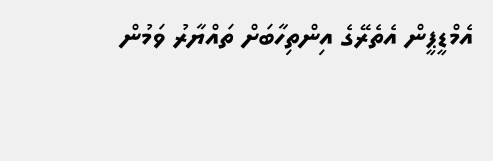އެމްޑީޕީން އެތެރޭގެ އިންތިހާބަށް ތައްޔާރު ވަމުން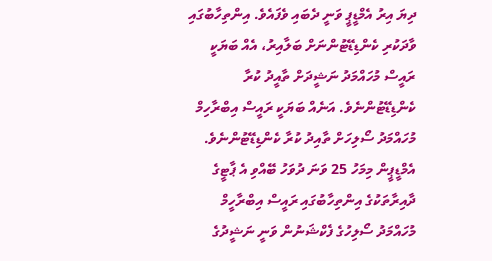ދިޔަ އިރު އެމްޑީޕީ ވަނީ ދެބައި ވެފައެވެ. އިންތިހާބުގައި ވާދަކުރި ކެންޑިޑޭޓުންނަށް ބަލާއިރު، އެއް ބަޔަކީ ރައީސް މުހައްމަދު ނަޝީދަށް ތާއީދު ކުރާ ކެންޑިޑޭޓުންނެވެ. އަނެއް ބަޔަކީ ރައީސް އިބްރާހިމް މުހައްމަދު ސޯލިހަށް ތާއިދު ކުރާ ކެންޑިޑޭޓުންނެވެ.
އެމްޑީޕީން މިމަހު 25 ވަނަ ދުވަހު ބޭއްވި އެ ޕާޓީގެ ދާއިރާތަކުގެ އިންތިހާބުގައި ރައީސް އިބްރާހީމް މުހައްމަދު ސޯލިހުގެ ފެކްޝަނުން ވަނީ ނަޝީދުގެ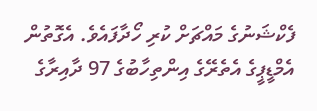ފެކްޝަނުގެ މައްޗަށް ކުރި ހޯދާފައެވެ. އެގޮތުން އެމްޑީޕީގެ އެތެރޭގެ އިންތިހާބުގެ 97 ދާއިރާގެ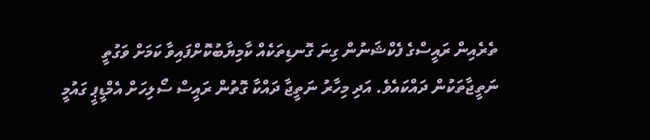ތެރެއިން ރައީސްގެ ފެކްޝަނުން ގިނަ ގޮނޑިތަކެއް ކާމިޔާބުކޮށްފައިވާ ކަމަށް ވަގުތީ ނަތީޖާތަކުން ދައްކައެވެ. އަދި މިހާރު ނަތީޖާ ދައްކާ ގޮތުން ރައީސް ސޯލިހަށް އެމްޑީޕީ ގައުމީ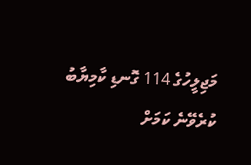މަޖިލީހުގެ 114 ގޮނޑި ކާމިޔާބު ކުރެވޭނެ ކަމަށް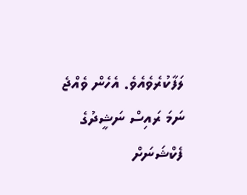ލަފާކުރެވެއެވެ. އެހެން ވެއްޖެ ނަމަ ރައިސް ނަޝީދުގެ ފެކްޝަނަށް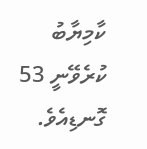ކާމިޔާބު ކުރެވޭނީ 53 ގޮނޑިއެވެ.